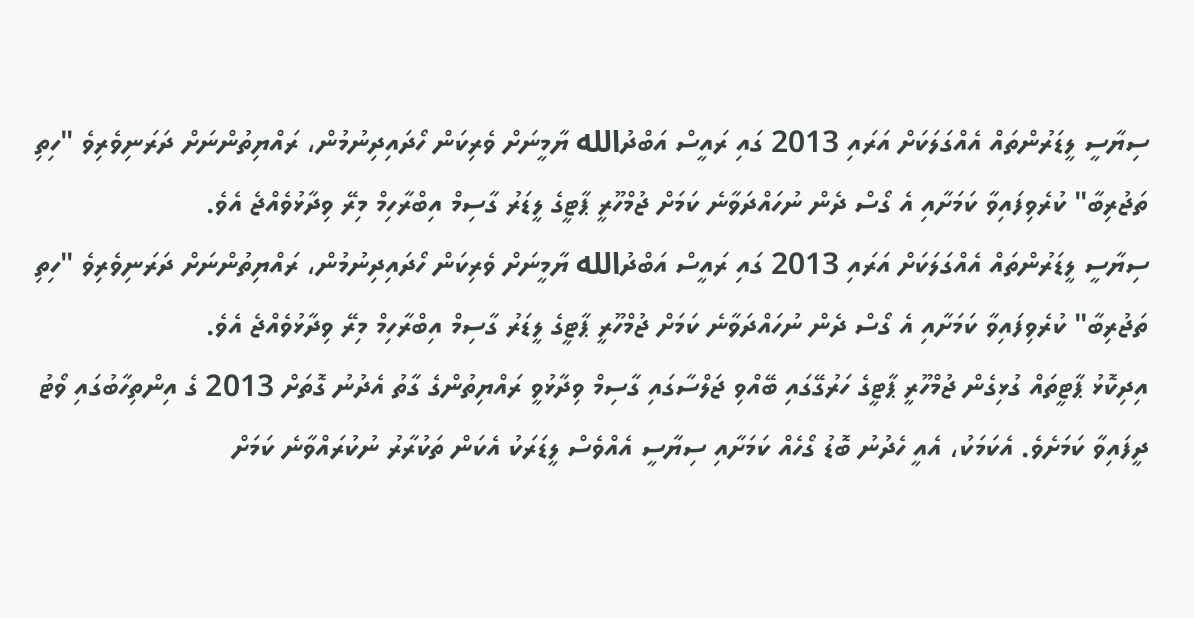ސިޔާސީ ލީޑަރުންތައް އެއްގަލަކަށް އަރައި 2013 ގައި ރައީސް އަބްދުالله ޔާމީނަށް ވެރިކަން ހޯދައިދިނުމުން، ރައްޔިތުންނަށް ދަރަނިވެރިވެ "ހިތި ތަޖުރިބާ" ކުރެވިފައިވާ ކަމަށާއި އެ ގޯސް ދެން ނުހައްދަވާނެ ކަމަށް ޖުމްހޫރީ ޕާޓީގެ ލީޑަރު ގާސިމް އިބްރާހިމް މިރޭ ވިދާޅުވެއްޖެ އެވެ.
ސިޔާސީ ލީޑަރުންތައް އެއްގަލަކަށް އަރައި 2013 ގައި ރައީސް އަބްދުالله ޔާމީނަށް ވެރިކަން ހޯދައިދިނުމުން، ރައްޔިތުންނަށް ދަރަނިވެރިވެ "ހިތި ތަޖުރިބާ" ކުރެވިފައިވާ ކަމަށާއި އެ ގޯސް ދެން ނުހައްދަވާނެ ކަމަށް ޖުމްހޫރީ ޕާޓީގެ ލީޑަރު ގާސިމް އިބްރާހިމް މިރޭ ވިދާޅުވެއްޖެ އެވެ.
އިދިކޮޅު ޕާޓީތައް ގުޅިގެން ޖުމްހޫރީ ޕާޓީގެ ހަރުގޭގައި ބޭއްވި ޖަލްސާގައި ގާސިމް ވިދާޅުވީ ރައްޔިތުންގެ ގާތު އެދުނު ގޮތަށް 2013 ގެ އިންތިހާބުގައި ވޯޓު ދީފައިވާ ކަމަށެވެ. އެކަމަކު، އެއީ ހެދުނު ބޮޑު ގޯހެއް ކަމަށާއި ސިޔާސީ އެއްވެސް ލީޑަރަކު އެކަން ތަކުރާރު ނުކުރައްވާނެ ކަމަށް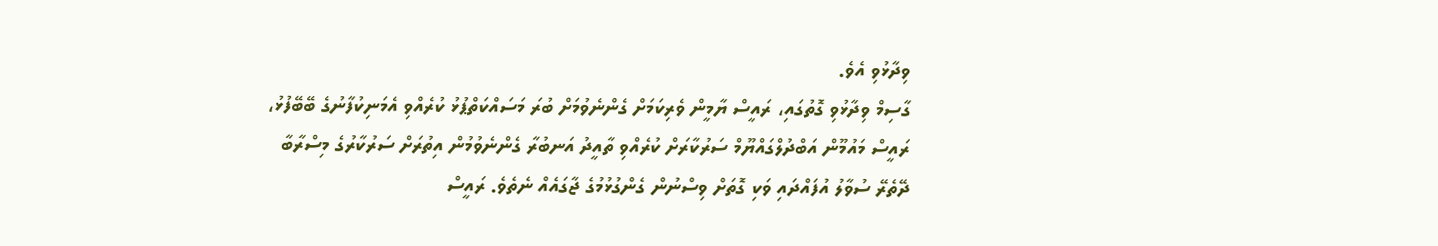ވިދާޅުވި އެވެ.
ގާސިމް ވިދާޅުވި ގޮތުގައި، ރައީސް ޔާމީން ވެރިކަމަށް ގެންނެވުމަށް ބުރަ މަސައްކަތްޕުޅު ކުރެއްވި އެމަނިކުފާނުގެ ބޭބޭފުޅު، ރައީސް މައުމޫން އަބްދުލްގައްޔޫމް ސަރުކާރަށް ކުރެއްވި ތާއީދު އަނބުރާ ގެންނެވުމުން އިތުރަށް ސަރުކާރުގެ މިސްރާބާ ދޭތެރޭ ސުވާލު އުފައްދައި ވަކި ގޮތަށް ވިސްނުން ގެންގުޅުމުގެ ޖާގައެއް ނެތެވެ. ރައީސް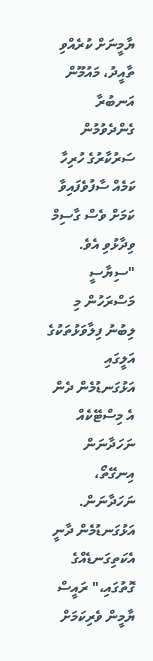ޔާމީނަށް ކުރެއްވި ތާއީދު، މައުމޫން އަނބުރާ ގެންދެވުމުން ސަރުކާރުގެ ހުރިހާ ކަމެއް ސާފުވެފައިވާ ކަމަށް ވެސް ގާސިމް ވިދާޅުވި އެވެ.
"ސިޔާސީ މަސްރަހުން މި ލިބުނު ފިލާވަޅުތަކުގެ އަލީގައި އަޅުގަނޑުމެން ދެން އެ މިސްޓޭކެއް ނަހަދާނަން އިނގޭތޯ، ނަހަދާނަން. އަޅުގަނޑުމެން ދާނީ އެކަތިގަނޑެއްގެ ގޮތުގައި،" ރައީސް ޔާމީން ވެރިކަމަށް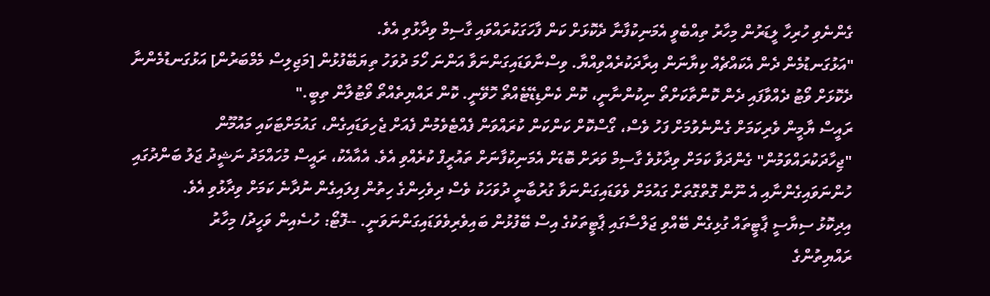ގެންނެވި ހުރިހާ ލީޑަރުން މިހާރު ތިއްބެވީ އެމަނިކުފާނާ ދެކޮޅަށް ކަން ފާހަގަކުރައްވައި ގާސިމް ވިދާޅުވި އެވެ.
"އަޅުގަނޑުމެން ދެން އެކައްޗެއް ކިޔާނަން އިރާދަކުރެއްވިއްޔާ. ވިސްނާވަޑައިގަންނަވާ އަންނަ ހޯމަ ދުވަހު ތިޔަބޭފުޅުން [މަޖިލިސް މެމްބަރުން] އަޅުގަނޑުމެންނާ ދެކޮޅަށް ވޯޓު ދެއްވާފައި ދެން ކޮންތާކަށްތޯ ނިކުންނާނީ، ކޮން ކެންޑިޑޭޓެއްތޯ ހޮވޭނީ. ކޮން ރައްޔިތެއްތޯ ވޯޓުލާން ތިބީ."
ރައީސް ޔާމީން ވެރިކަމަށް ގެންނެވުމަށް ފަހު ވެސް، ގޯސްކޮށް ކަންކަން ކުރައްވަން ފެއްޓެވެމުން ފެއަށް ޖެހިވަޑައިގެން، ގައުމަށްޓަކައި މައުމޫން "ޖިހާދަކުރައްވަމުން" ގެންދަވާ ކަމަށް ވިދާޅުވެ ގާސިމް ވަރަށް ބޮޑަށް އެމަނިކުފާނަށް ތައުރީފް ކުރެއްވި އެވެ. އެއާއެކު، ރައީސް މުހައްމަދު ނަޝީދު ޖަލު ބަންދުގައި ހުންނަވައިގެންނާއި އެ ނޫން ގޮތްގޮތަށް ގައުމަށް ވެވަޑައިގަންނަވާ ގުރުބާނީ ދުވަހަކު ވެސް ދިވެހިންގެ ހިތުން ފިލައިގެން ނުދާނެ ކަމަށް ވިދާޅުވި އެވެ.
އިދިކޮޅު ސިޔާސީ ޕާޓީތައް ގުޅިގެން ބޭއްވި ޖަލްސާގައި ޕާޓީތަކުގެ އިސް ބޭފުޅުން ބައިވެރިވެވަޑައިގަންނަވަނީ. --ފޮޓޯ: ހުސެއިން ވަހީދު/ މިހާރު
ރައްޔިތުންގެ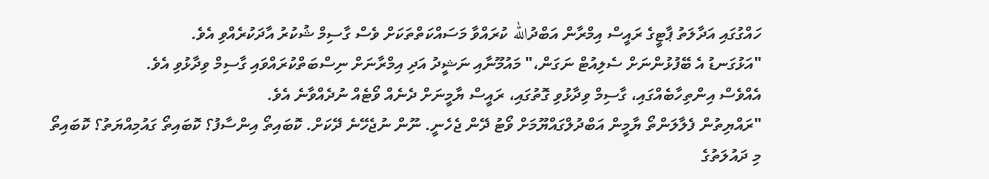ހައްގުގައި އަދާލަތު ޕާޓީގެ ރައީސް އިމްރާން އަބްދުالله ކުރައްވާ މަސައްކަތްތަކަށް ވެސް ގާސިމް ޝުކުރު އާދަކުރެއްވި އެވެ.
"އަޅުގަނޑު އެ ބޭފުޅުންނަށް ސެލިއުޓް ނަގަން،" މައުމޫނާއި ނަޝީދު އަދި އިމްރާނަށް ނިސްބަތްކުރައްވައި ގާސިމް ވިދާޅުވި އެވެ.
އެއްވެސް އިންތިހާބެއްގައި، ގާސިމް ވިދާޅުވި ގޮތުގައި، ރައީސް ޔާމީނަށް ދެނެއް ވޯޓެއް ނުދެއްވާނެ އެވެ.
"ރައްޔިތުން ފެލާލަންތޯ ޔާމީން އަބްދުލްގައްޔޫމަށް ވޯޓު ދޭން ޖެހެނީ. ނޫން ނުޖެހޭނެ ދޭކަށް. ކޮބައިތޯ އިންސާފު؟ ކޮބައިތޯ ގައުމިއްޔަތު؟ ކޮބައިތޯ މި ދައުލަތުގެ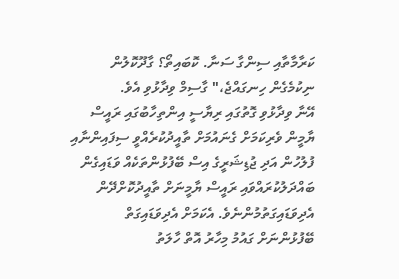ކަރާމާތާއި ސިންގާ ސަނާ. ކޮބައިތޯ؟ ގާދޫކޮލުން ނިކުމެގެން ހިނގައްޖެ،" ގާސިމް ވިދާޅުވި އެވެ.
އޭނާ ވިދާޅުވި ގޮތުގައި ރިޔާސީ އިންތިހާބުގައި ރައީސް ޔާމީން ވެރިކަމަށް ގެނައުމަށް ތާއީދުކުރެއްވީ ސިފައިންނާއި ފުލުހުން އަދި ޖުޑިޝަރީގެ އިސް ބޭފުޅުންތަކެއް ވަޑައިގެން ބައްދަލުކުރައްވައި ރައީސް ޔާމީނަށް ތާއީދުކޮށްދޭން އެދިވަޑައިގަތުމުންނެވެ. އެކަމަށް އެދިވަޑައިގަތް ބޭފުޅުންނަށް ގައުމު މިހާރު އޮތް ހާލަތު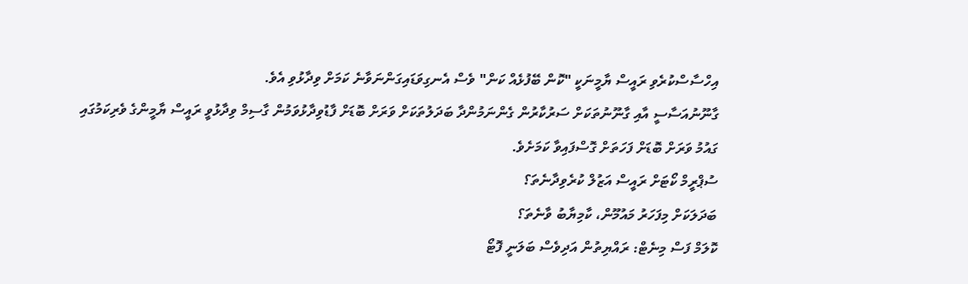އިހްސާސްކުރެވި ރައީސް ޔާމީނަކީ "ކޮން ބޭފުޅެއް ކަން" ވެސް އެނގިވަޑައިގަންނަވާނެ ކަމަށް ވިދާޅުވި އެވެ.
ގާނޫނުއަސާސީ އާއި ގާނޫނުތަކަށް ސަރުކާރުން ގެންނަމުންދާ ބަދަލުތަކަށް ވަރަށް ބޮޑަށް ފާޑުވިދާޅުވަމުން ގާސިމް ވިދާޅުވީ ރައީސް ޔާމީންގެ ވެރިކަމުގައި ގައުމު ވަރަށް ބޮޑަށް ފަހަތަށް ގޮސްފައިވާ ކަމަށެވެ.
ސުޕްރީމް ކޯޓަށް ރައީސް އަޒުލް ކުރެވިދާނެތަ؟
ބަދަލަކަށް މިފަހަރު މައުމޫން، ކާމިޔާބު ވާނެތަ؟
ކޮލަމް ފަސް މިނެޓް: ރައްޔިތުން އަދިވެސް ބަލަނީ ފޮޓޯ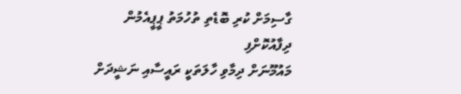ގާސިމަށް ކުރި ބޮޑެތި ތުހުމަތު ޕީޕީއެމުން ދިފާއުކޮށްފި
މައުމޫނަށް ދިމާވި ހާލަތަކީ ރައީސާއި ނަޝީދަށް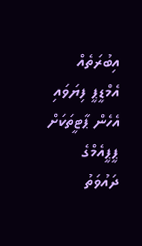އިބުރަތެއް
އެމްޑީޕީ ފިޔަވައި އެހެން ޕާޓީތަކަށް ޕީޕީއެމްގެ ދައުވަތު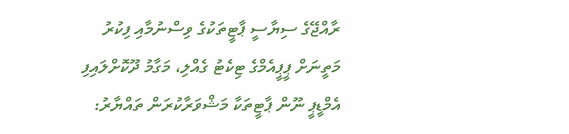ރާއްޖޭގެ ސިޔާސީ ޕާޓީތަކުގެ ވިސްނުމާއި ފިކުރު
މަތީނަށް ޕީޕީއެމްގެ ޓިކެޓު ގެއްލި، މަގާމު ދޫކޮށްލައިފި
އެމްޑީޕީ ނޫން ޕާޓީތަކާ މަޝްވަރާކުރަން ތައްޔާރު: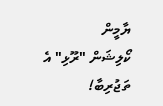ޔާމީން
ކޯލިޝަން "ރޫޅި" އެ ތަޖުރިބާ!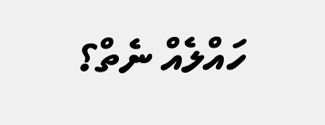ހައްލެއް ނެތް؟